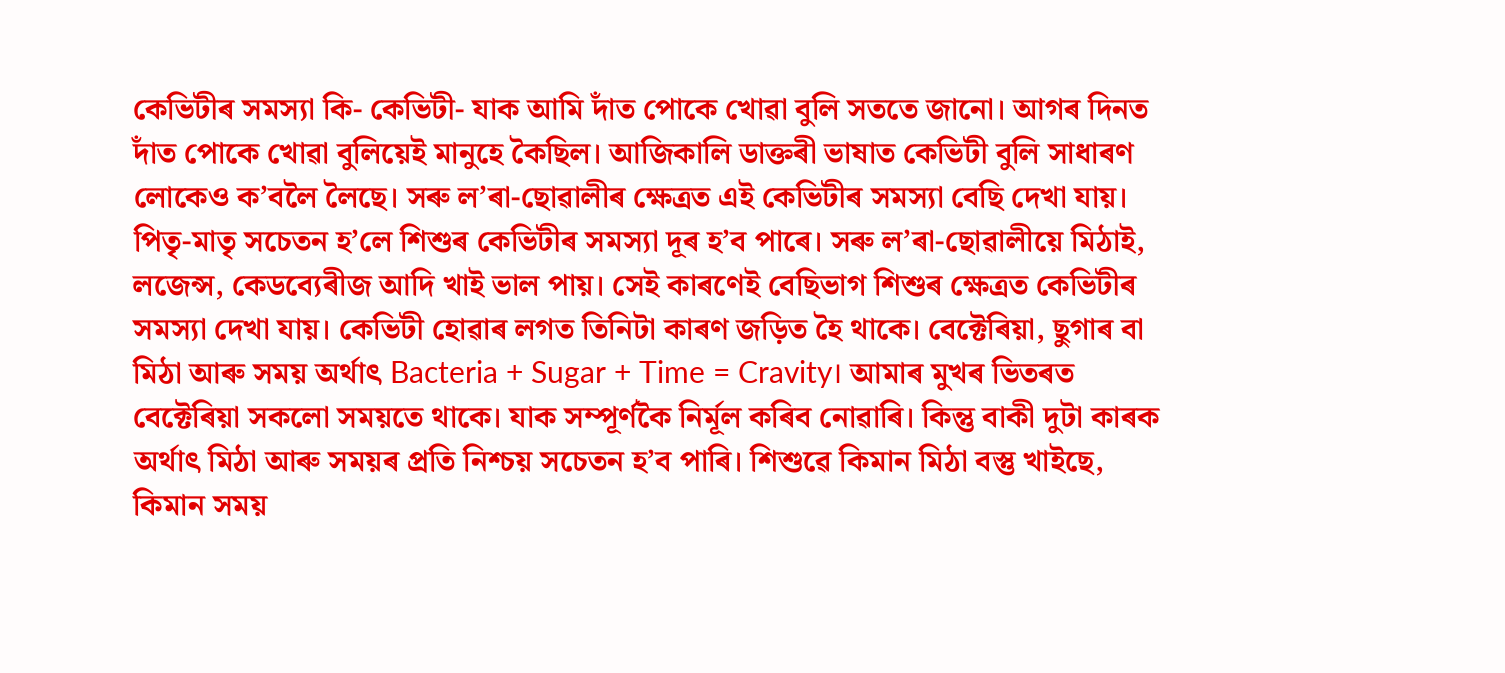কেভিটীৰ সমস্যা কি- কেভিটী- যাক আমি দাঁত পোকে খোৱা বুলি সততে জানো। আগৰ দিনত দাঁত পোকে খোৱা বুলিয়েই মানুহে কৈছিল। আজিকালি ডাক্তৰী ভাষাত কেভিটী বুলি সাধাৰণ লোকেও ক’বলৈ লৈছে। সৰু ল’ৰা-ছোৱালীৰ ক্ষেত্ৰত এই কেভিটীৰ সমস্যা বেছি দেখা যায়। পিতৃ-মাতৃ সচেতন হ’লে শিশুৰ কেভিটীৰ সমস্যা দূৰ হ’ব পাৰে। সৰু ল’ৰা-ছোৱালীয়ে মিঠাই, লজেন্স, কেডব্যেৰীজ আদি খাই ভাল পায়। সেই কাৰণেই বেছিভাগ শিশুৰ ক্ষেত্ৰত কেভিটীৰ সমস্যা দেখা যায়। কেভিটী হোৱাৰ লগত তিনিটা কাৰণ জড়িত হৈ থাকে। বেক্টেৰিয়া, ছুগাৰ বা মিঠা আৰু সময় অৰ্থাৎ Bacteria + Sugar + Time = Cravity। আমাৰ মুখৰ ভিতৰত বেক্টেৰিয়া সকলো সময়তে থাকে। যাক সম্পূৰ্ণকৈ নিৰ্মূল কৰিব নোৱাৰি। কিন্তু বাকী দুটা কাৰক অৰ্থাৎ মিঠা আৰু সময়ৰ প্ৰতি নিশ্চয় সচেতন হ’ব পাৰি। শিশুৱে কিমান মিঠা বস্তু খাইছে, কিমান সময়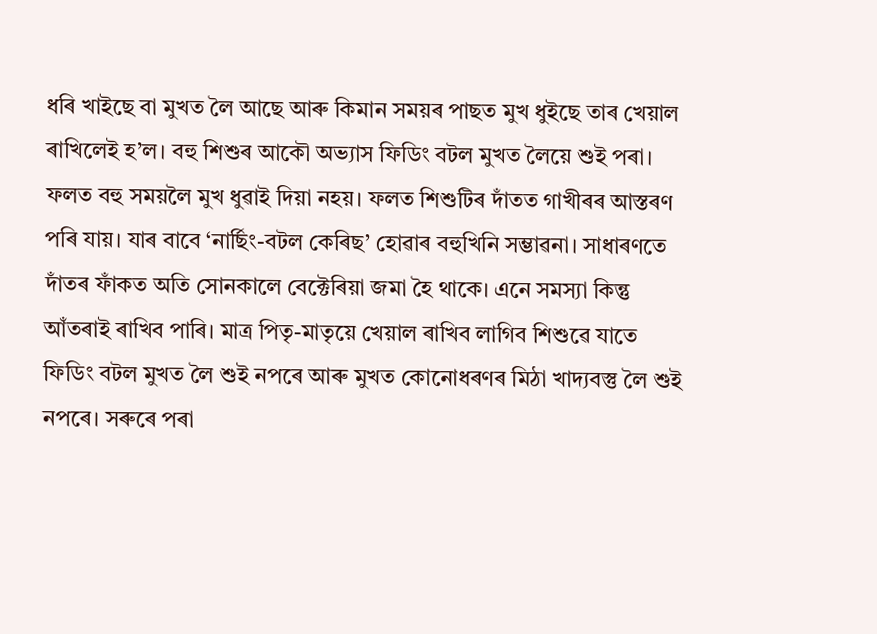ধৰি খাইছে বা মুখত লৈ আছে আৰু কিমান সময়ৰ পাছত মুখ ধুইছে তাৰ খেয়াল ৰাখিলেই হ’ল। বহু শিশুৰ আকৌ অভ্যাস ফিডিং বটল মুখত লৈয়ে শুই পৰা। ফলত বহু সময়লৈ মুখ ধুৱাই দিয়া নহয়। ফলত শিশুটিৰ দাঁতত গাখীৰৰ আস্তৰণ পৰি যায়। যাৰ বাবে ‘নাৰ্ছিং-বটল কেৰিছ’ হোৱাৰ বহুখিনি সম্ভাৱনা। সাধাৰণতে দাঁতৰ ফাঁকত অতি সোনকালে বেক্টেৰিয়া জমা হৈ থাকে। এনে সমস্যা কিন্তু আঁতৰাই ৰাখিব পাৰি। মাত্ৰ পিতৃ-মাতৃয়ে খেয়াল ৰাখিব লাগিব শিশুৱে যাতে ফিডিং বটল মুখত লৈ শুই নপৰে আৰু মুখত কোনোধৰণৰ মিঠা খাদ্যবস্তু লৈ শুই নপৰে। সৰুৰে পৰা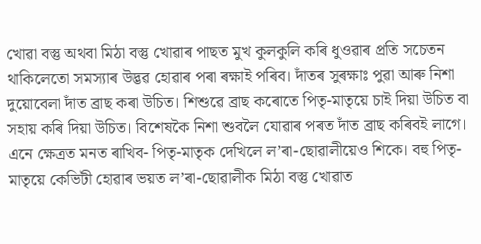খোৱা বস্তু অথবা মিঠা বস্তু খোৱাৰ পাছত মুখ কুলকুলি কৰি ধুওৱাৰ প্ৰতি সচেতন থাকিলেতো সমস্যাৰ উদ্ভৱ হোৱাৰ পৰা ৰক্ষাই পৰিব। দাঁতৰ সুৰক্ষাঃ পুৱা আৰু নিশা দুয়োবেলা দাঁত ব্ৰাছ কৰা উচিত। শিশুৱে ব্ৰাছ কৰোতে পিতৃ-মাতৃয়ে চাই দিয়া উচিত বা সহায় কৰি দিয়া উচিত। বিশেষকৈ নিশা শুবলৈ যোৱাৰ পৰত দাঁত ব্ৰাছ কৰিবই লাগে। এনে ক্ষেত্ৰত মনত ৰাখিব- পিতৃ-মাতৃক দেখিলে ল’ৰা-ছোৱালীয়েও শিকে। বহু পিতৃ-মাতৃয়ে কেভিটী হোৱাৰ ভয়ত ল’ৰা-ছোৱালীক মিঠা বস্তু খোৱাত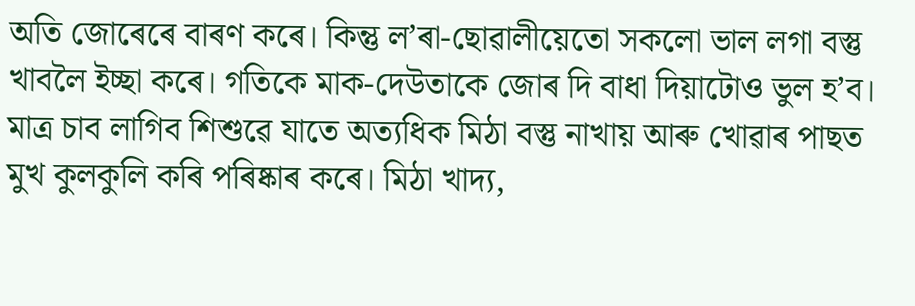অতি জোৰেৰে বাৰণ কৰে। কিন্তু ল’ৰা-ছোৱালীয়েতো সকলো ভাল লগা বস্তু খাবলৈ ইচ্ছা কৰে। গতিকে মাক-দেউতাকে জোৰ দি বাধা দিয়াটোও ভুল হ’ব। মাত্ৰ চাব লাগিব শিশুৱে যাতে অত্যধিক মিঠা বস্তু নাখায় আৰু খোৱাৰ পাছত মুখ কুলকুলি কৰি পৰিষ্কাৰ কৰে। মিঠা খাদ্য,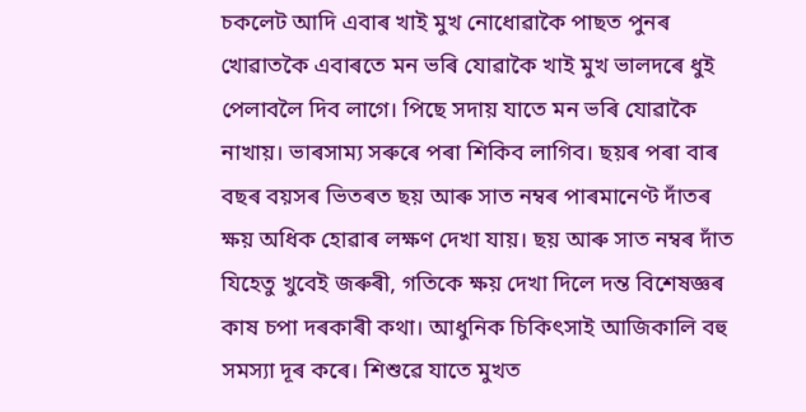চকলেট আদি এবাৰ খাই মুখ নোধোৱাকৈ পাছত পুনৰ খোৱাতকৈ এবাৰতে মন ভৰি যোৱাকৈ খাই মুখ ভালদৰে ধুই পেলাবলৈ দিব লাগে। পিছে সদায় যাতে মন ভৰি যোৱাকৈ নাখায়। ভাৰসাম্য সৰুৰে পৰা শিকিব লাগিব। ছয়ৰ পৰা বাৰ বছৰ বয়সৰ ভিতৰত ছয় আৰু সাত নম্বৰ পাৰমানেণ্ট দাঁতৰ ক্ষয় অধিক হোৱাৰ লক্ষণ দেখা যায়। ছয় আৰু সাত নম্বৰ দাঁত যিহেতু খুবেই জৰুৰী, গতিকে ক্ষয় দেখা দিলে দন্ত বিশেষজ্ঞৰ কাষ চপা দৰকাৰী কথা। আধুনিক চিকিৎসাই আজিকালি বহু সমস্যা দূৰ কৰে। শিশুৱে যাতে মুখত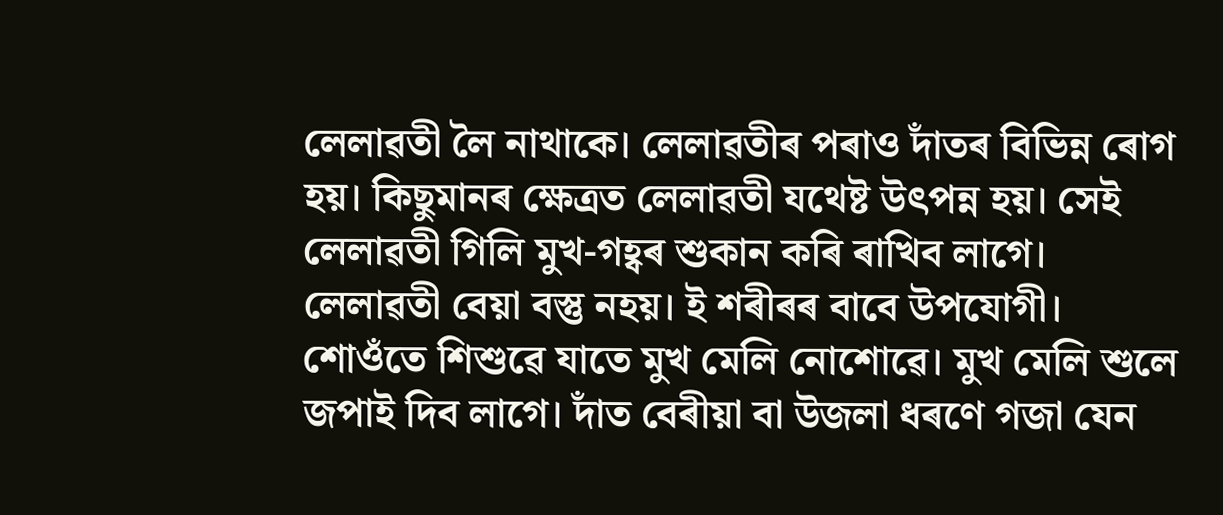লেলাৱতী লৈ নাথাকে। লেলাৱতীৰ পৰাও দাঁতৰ বিভিন্ন ৰোগ হয়। কিছুমানৰ ক্ষেত্ৰত লেলাৱতী যথেষ্ট উৎপন্ন হয়। সেই লেলাৱতী গিলি মুখ-গহ্বৰ শুকান কৰি ৰাখিব লাগে। লেলাৱতী বেয়া বস্তু নহয়। ই শৰীৰৰ বাবে উপযোগী। শোওঁতে শিশুৱে যাতে মুখ মেলি নোশোৱে। মুখ মেলি শুলে জপাই দিব লাগে। দাঁত বেৰীয়া বা উজলা ধৰণে গজা যেন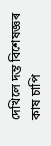দেখিলে দন্ত বিশেষজ্ঞৰ কাষ চাপি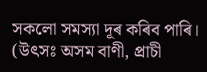সকলো সমস্যা দূৰ কৰিব পাৰি। (উৎসঃ অসম বাণী, প্ৰাচী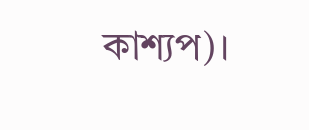কাশ্যপ)।